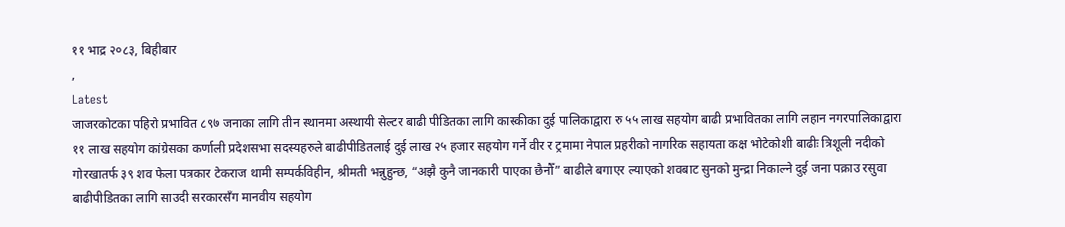११ भाद्र २०८३, बिहीबार
,
Latest
जाजरकोटका पहिरो प्रभावित ८९७ जनाका लागि तीन स्थानमा अस्थायी सेल्टर बाढी पीडितका लागि कास्कीका दुई पालिकाद्वारा रु ५५ लाख सहयोग बाढी प्रभावितका लागि लहान नगरपालिकाद्वारा ११ लाख सहयोग कांग्रेसका कर्णाली प्रदेशसभा सदस्यहरुले बाढीपीडितलाई दुई लाख २५ हजार सहयोग गर्ने वीर र ट्रमामा नेपाल प्रहरीको नागरिक सहायता कक्ष भोटेकोशी बाढीः त्रिशूली नदीको गोरखातर्फ ३९ शव फेला पत्रकार टेकराज थामी सम्पर्कविहीन, श्रीमती भन्नुहुन्छ, “अझै कुनै जानकारी पाएका छैनौँ” बाढीले बगाएर ल्याएको शवबाट सुनको मुन्द्रा निकाल्ने दुई जना पक्राउ रसुवा बाढीपीडितका लागि साउदी सरकारसँग मानवीय सहयोग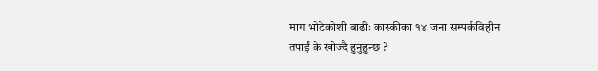माग भोटेकोशी बाढीः कास्कीका १४ जना सम्पर्कविहीन
तपाईं के खोज्दै हुनुहुन्छ ?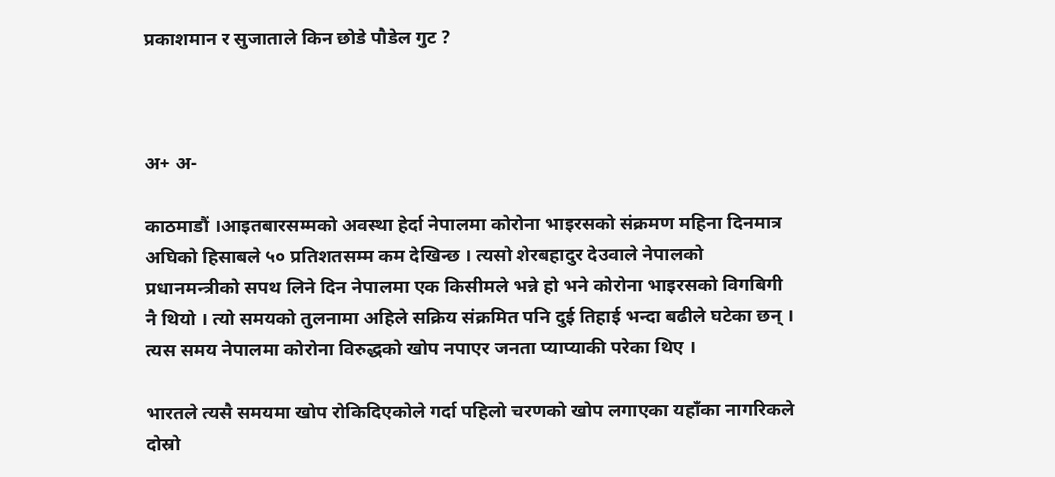प्रकाशमान र सुजाताले किन छोडे पौडेल गुट ?



अ+ अ-

काठमाडौं ।आइतबारसम्मको अवस्था हेर्दा नेपालमा कोरोना भाइरसको संक्रमण महिना दिनमात्र अघिको हिसाबले ५० प्रतिशतसम्म कम देखिन्छ । त्यसो शेरबहादुर देउवाले नेपालको प्रधानमन्त्रीको सपथ लिने दिन नेपालमा एक किसीमले भन्ने हो भने कोरोना भाइरसको विगबिगी नै थियो । त्यो समयको तुलनामा अहिले सक्रिय संक्रमित पनि दुई तिहाई भन्दा बढीले घटेका छन् । त्यस समय नेपालमा कोरोना विरुद्धको खोप नपाएर जनता प्याप्याकी परेका थिए ।

भारतले त्यसै समयमा खोप रोकिदिएकोले गर्दा पहिलो चरणको खोप लगाएका यहाँका नागरिकले दोस्रो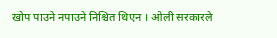खोप पाउने नपाउने निश्चित थिएन । ओली सरकारले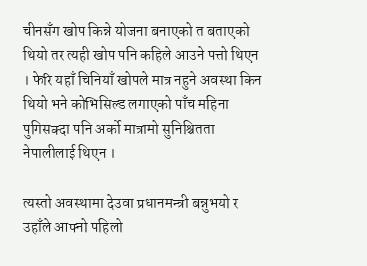चीनसँग खोप किन्ने योजना बनाएको त बताएको थियो तर त्यही खोप पनि कहिले आउने पत्तो थिएन । फेरि यहाँ चिनियाँ खोपले मात्र नहुने अवस्था किन थियो भने कोभिसिल्ड लगाएको पाँच महिना पुगिसक्दा पनि अर्को मात्रामो सुनिश्चितता नेपालीलाई थिएन ।

त्यस्तो अवस्थामा देउवा प्रधानमन्त्री बन्नुभयो र उहाँले आफ्नो पहिलो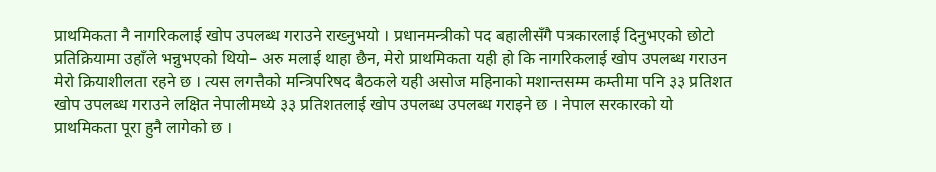प्राथमिकता नै नागरिकलाई खोप उपलब्ध गराउने राख्नुभयो । प्रधानमन्त्रीको पद बहालीसँगै पत्रकारलाई दिनुभएको छोटो प्रतिक्रियामा उहाँले भन्नुभएको थियो– अरु मलाई थाहा छैन, मेरो प्राथमिकता यही हो कि नागरिकलाई खोप उपलब्ध गराउन मेरो क्रियाशीलता रहने छ । त्यस लगत्तैको मन्त्रिपरिषद बैठकले यही असोज महिनाको मशान्तसम्म कम्तीमा पनि ३३ प्रतिशत खोप उपलब्ध गराउने लक्षित नेपालीमध्ये ३३ प्रतिशतलाई खोप उपलब्ध उपलब्ध गराइने छ । नेपाल सरकारको यो प्राथमिकता पूरा हुनै लागेको छ ।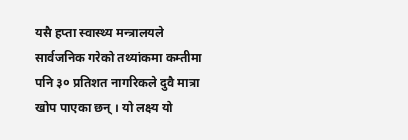यसै हप्ता स्वास्थ्य मन्त्रालयले सार्वजनिक गरेको तथ्यांकमा कम्तीमा पनि ३० प्रतिशत नागरिकले दुवै मात्रा खोप पाएका छन् । यो लक्ष्य यो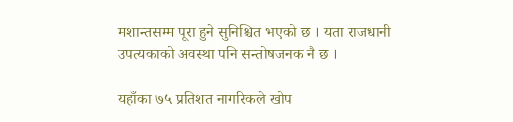मशान्तसम्म पूरा हुने सुनिश्चित भएको छ । यता राजधानी उपत्यकाको अवस्था पनि सन्तोषजनक नै छ ।

यहाँका ७५ प्रतिशत नागरिकले खोप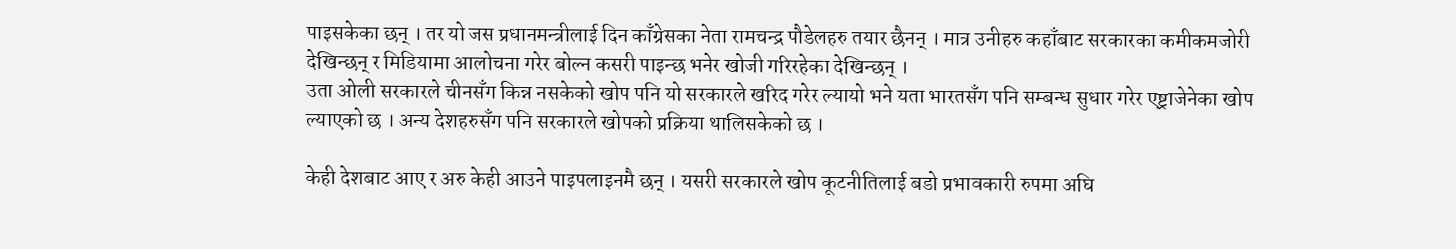पाइसकेका छन् । तर यो जस प्रधानमन्त्रीलाई दिन काँग्रेसका नेता रामचन्द्र पौडेलहरु तयार छैनन् । मात्र उनीहरु कहाँबाट सरकारका कमीकमजोरी देखिन्छन् र मिडियामा आलोचना गरेर बोल्न कसरी पाइन्छ भनेर खोजी गरिरहेका देखिन्छन् ।
उता ओली सरकारले चीनसँग किन्न नसकेको खोप पनि यो सरकारले खरिद गरेर ल्यायो भने यता भारतसँग पनि सम्बन्ध सुधार गरेर एष्ट्राजेनेका खोप ल्याएको छ । अन्य देशहरुसँग पनि सरकारले खोपको प्रक्रिया थालिसकेको छ ।

केही देशबाट आए र अरु केही आउने पाइपलाइनमै छन् । यसरी सरकारले खोप कूटनीतिलाई बडो प्रभावकारी रुपमा अघि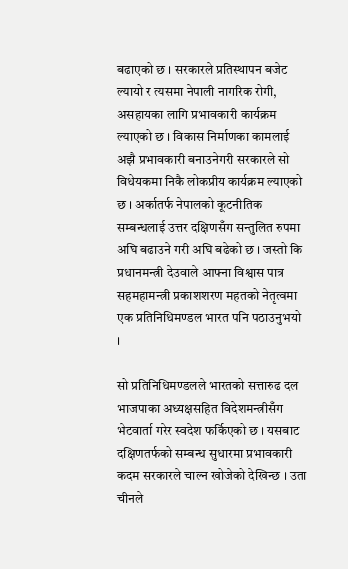बढाएको छ । सरकारले प्रतिस्थापन बजेट ल्यायो र त्यसमा नेपाली नागरिक रोगी, असहायका लागि प्रभावकारी कार्यक्रम ल्याएको छ । विकास निर्माणका कामलाई अझै प्रभावकारी बनाउनेगरी सरकारले सो विधेयकमा निकै लोकप्रीय कार्यक्रम ल्याएको छ । अर्कातर्फ नेपालको कूटनीतिक सम्बन्धलाई उत्तर दक्षिणसँग सन्तुलित रुपमा अघि बढाउने गरी अघि बढेको छ । जस्तो कि प्रधानमन्त्री देउवाले आफ्ना विश्वास पात्र सहमहामन्त्री प्रकाशशरण महतको नेतृत्वमा एक प्रतिनिधिमण्डल भारत पनि पठाउनुभयो ।

सो प्रतिनिधिमण्डलले भारतको सत्तारुढ दल भाजपाका अध्यक्षसहित विदेशमन्त्रीसँग भेटवार्ता गरेर स्वदेश फर्किएको छ । यसबाट दक्षिणतर्फको सम्बन्ध सुधारमा प्रभावकारी कदम सरकारले चाल्न खोजेको देखिन्छ । उता चीनले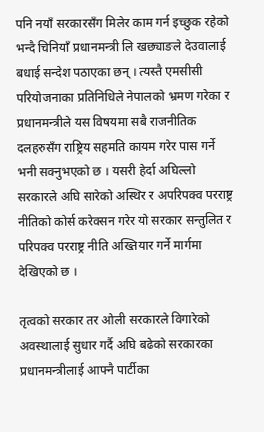पनि नयाँ सरकारसँग मिलेर काम गर्न इच्छुक रहेको भन्दै चिनियाँ प्रधानमन्त्री लि खछ्याङले देउवालाई बधाई सन्देश पठाएका छन् । त्यस्तै एमसीसी परियोजनाका प्रतिनिधिले नेपालको भ्रमण गरेका र प्रधानमन्त्रीले यस विषयमा सबै राजनीतिक दलहरुसँग राष्ट्रिय सहमति कायम गरेर पास गर्ने भनी सक्नुभएको छ । यसरी हेर्दा अघिल्लो सरकारले अघि सारेको अस्थिर र अपरिपक्व परराष्ट्र नीतिको कोर्स करेक्सन गरेर यो सरकार सन्तुलित र परिपक्व परराष्ट्र नीति अख्तियार गर्ने मार्गमा देखिएको छ ।

तृत्वको सरकार तर ओली सरकारले विगारेको अवस्थालाई सुधार गर्दै अघि बढेको सरकारका प्रधानमन्त्रीलाई आफ्नै पार्टीका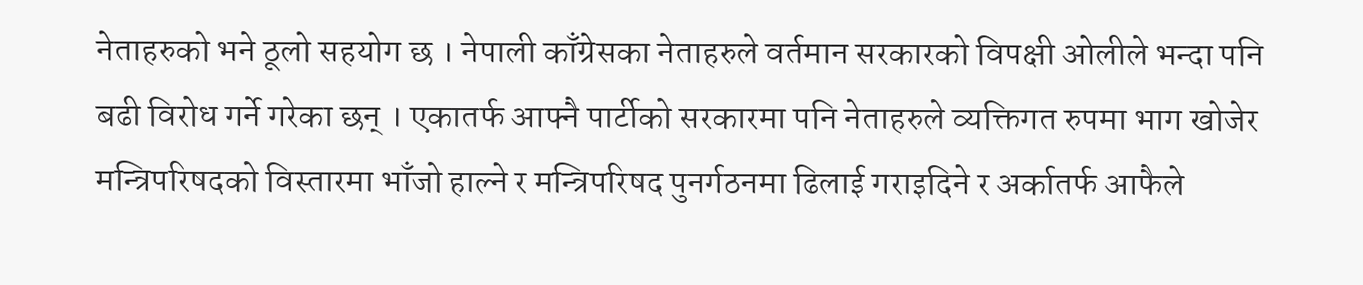नेताहरुको भने ठूलो सहयोग छ । नेपाली काँग्रेसका नेताहरुले वर्तमान सरकारको विपक्षी ओलीले भन्दा पनि बढी विरोध गर्ने गरेका छन् । एकातर्फ आफ्नै पार्टीको सरकारमा पनि नेताहरुले व्यक्तिगत रुपमा भाग खोजेर मन्त्रिपरिषदको विस्तारमा भाँजो हाल्ने र मन्त्रिपरिषद पुनर्गठनमा ढिलाई गराइदिने र अर्कातर्फ आफैले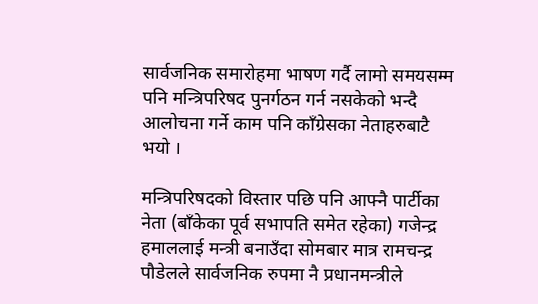सार्वजनिक समारोहमा भाषण गर्दै लामो समयसम्म पनि मन्त्रिपरिषद पुनर्गठन गर्न नसकेको भन्दै आलोचना गर्ने काम पनि काँग्रेसका नेताहरुबाटै भयो ।

मन्त्रिपरिषदको विस्तार पछि पनि आफ्नै पार्टीका नेता (बाँकेका पूर्व सभापति समेत रहेका) गजेन्द्र हमाललाई मन्त्री बनाउँदा सोमबार मात्र रामचन्द्र पौडेलले सार्वजनिक रुपमा नै प्रधानमन्त्रीले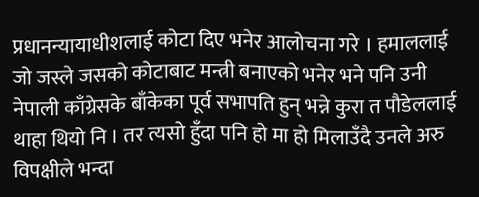प्रधानन्यायाधीशलाई कोटा दिए भनेर आलोचना गरे । हमाललाई जो जस्ले जसको कोटाबाट मन्त्री बनाएको भनेर भने पनि उनी नेपाली काँग्रेसके बाँकेका पूर्व सभापति हुन् भन्ने कुरा त पौडेललाई थाहा थियो नि । तर त्यसो हुँदा पनि हो मा हो मिलाउँदै उनले अरु विपक्षीले भन्दा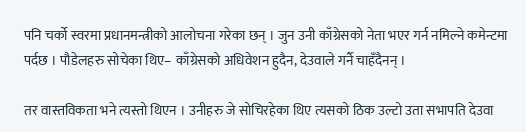पनि चर्को स्वरमा प्रधानमन्त्रीको आलोचना गरेका छन् । जुन उनी काँग्रेसको नेता भएर गर्न नमिल्ने कमेन्टमा पर्दछ । पौडेलहरु सोचेका थिए– काँग्रेसको अधिवेशन हुदैन, देउवाले गर्नै चाहँदैनन् ।

तर वास्तविकता भने त्यस्तो थिएन । उनीहरु जे सोचिरहेका थिए त्यसको ठिक उल्टो उता सभापति देउवा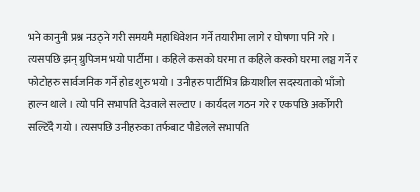भने कानुनी प्रश्न नउठ्ने गरी समयमै महाधिवेशन गर्ने तयारीमा लागे र घोषणा पनि गरे । त्यसपछि झन् ग्रुपिजम भयो पार्टीमा । कहिले कसको घरमा त कहिले कस्को घरमा लञ्च गर्ने र फोटोहरु सार्वजनिक गर्ने होड शुरु भयो । उनीहरु पार्टीभित्र क्रियाशील सदस्यताको भाँजो हाल्न थाले । त्यो पनि सभापति देउवाले सल्टाए । कार्यदल गठन गरे र एकपछि अर्कोगरी सल्टिँदै गयो । त्यसपछि उनीहरुका तर्फबाट पौडेलले सभापति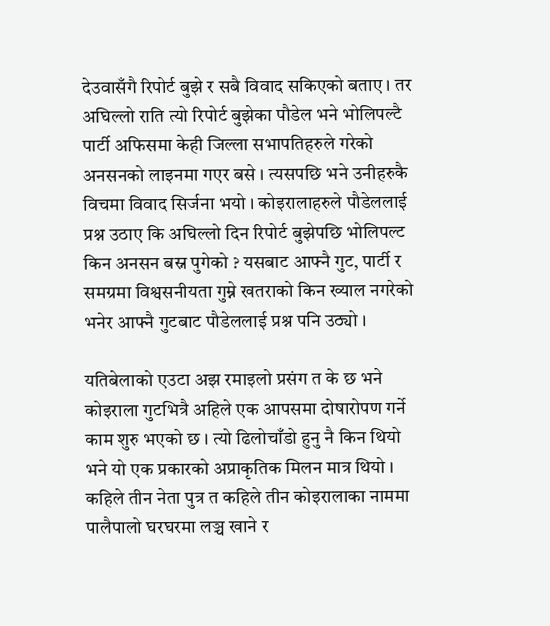देउवासँगै रिपोर्ट बुझे र सबै विवाद सकिएको बताए । तर अघिल्लो राति त्यो रिपोर्ट बुझेका पौडेल भने भोलिपल्टै पार्टी अफिसमा केही जिल्ला सभापतिहरुले गरेको अनसनको लाइनमा गएर बसे । त्यसपछि भने उनीहरुकै विचमा विवाद सिर्जना भयो । कोइरालाहरुले पौडेललाई प्रश्न उठाए कि अघिल्लो दिन रिपोर्ट बुझेपछि भोलिपल्ट किन अनसन बस्न पुगेको ? यसबाट आफ्नै गुट, पार्टी र समग्रमा विश्वसनीयता गुम्ने खतराको किन ख्याल नगरेको भनेर आफ्नै गुटबाट पौडेललाई प्रश्न पनि उठ्यो ।

यतिबेलाको एउटा अझ रमाइलो प्रसंग त के छ भने कोइराला गुटभित्रै अहिले एक आपसमा दोषारोपण गर्ने काम शुरु भएको छ । त्यो ढिलोचाँडो हुनु नै किन थियो भने यो एक प्रकारको अप्राकृतिक मिलन मात्र थियो । कहिले तीन नेता पुत्र त कहिले तीन कोइरालाका नाममा पालैपालो घरघरमा लञ्च खाने र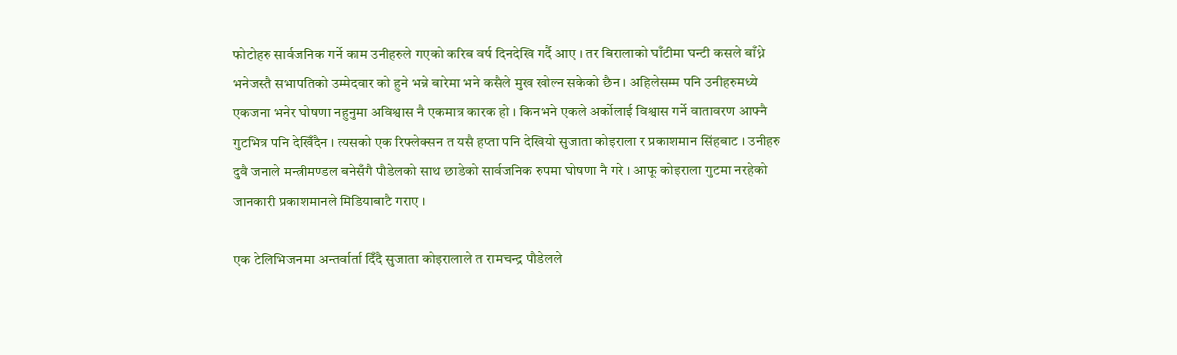फोटोहरु सार्वजनिक गर्ने काम उनीहरुले गएको करिब वर्ष दिनदेखि गर्दै आए । तर बिरालाको घाँटीमा घन्टी कसले बाँध्ने भनेजस्तै सभापतिको उम्मेदवार को हुने भन्ने बारेमा भने कसैले मुख खोल्न सकेको छैन । अहिलेसम्म पनि उनीहरुमध्ये एकजना भनेर घोषणा नहुनुमा अविश्वास नै एकमात्र कारक हो । किनभने एकले अर्कोलाई विश्वास गर्ने वातावरण आफ्नै गुटभित्र पनि देखिँदैन । त्यसको एक रिफ्लेक्सन त यसै हप्ता पनि देखियो सुजाता कोइराला र प्रकाशमान सिंहबाट । उनीहरु दुवै जनाले मन्त्रीमण्डल बनेसँगै पौडेलको साथ छाडेको सार्वजनिक रुपमा घोषणा नै गरे । आफू कोइराला गुटमा नरहेको जानकारी प्रकाशमानले मिडियाबाटै गराए ।

एक टेलिभिजनमा अन्तर्वार्ता दिँदै सुजाता कोइरालाले त रामचन्द्र पौडेलले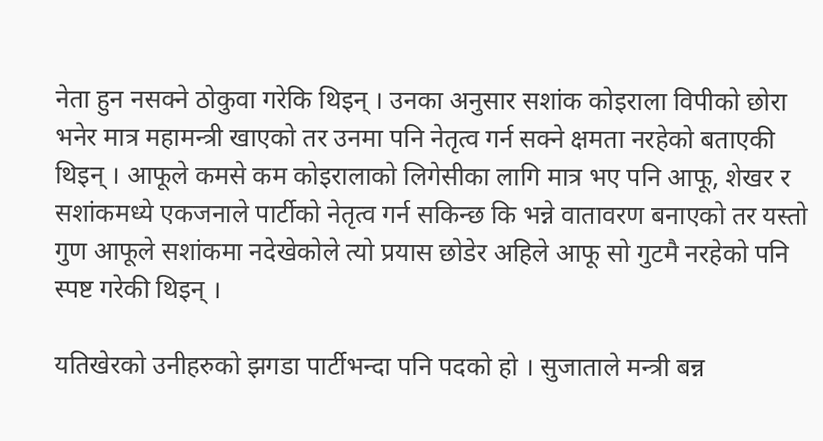नेता हुन नसक्ने ठोकुवा गरेकि थिइन् । उनका अनुसार सशांक कोइराला विपीको छोरा भनेर मात्र महामन्त्री खाएको तर उनमा पनि नेतृत्व गर्न सक्ने क्षमता नरहेको बताएकी थिइन् । आफूले कमसे कम कोइरालाको लिगेसीका लागि मात्र भए पनि आफू, शेखर र सशांकमध्ये एकजनाले पार्टीको नेतृत्व गर्न सकिन्छ कि भन्ने वातावरण बनाएको तर यस्तो गुण आफूले सशांकमा नदेखेकोले त्यो प्रयास छोडेर अहिले आफू सो गुटमै नरहेको पनि स्पष्ट गरेकी थिइन् ।

यतिखेरको उनीहरुको झगडा पार्टीभन्दा पनि पदको हो । सुजाताले मन्त्री बन्न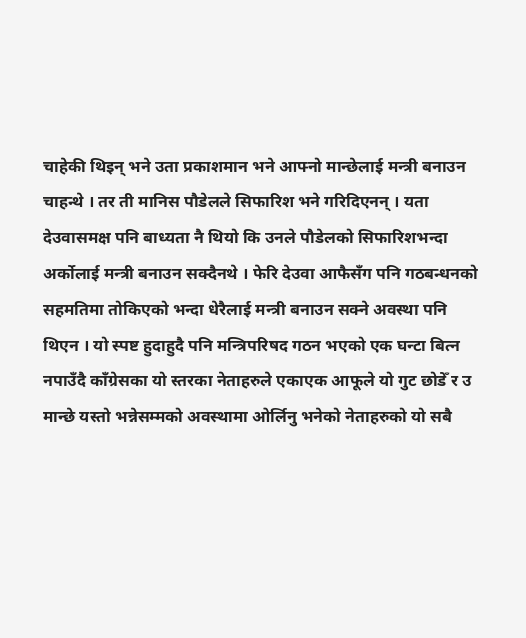चाहेकी थिइन् भने उता प्रकाशमान भने आफ्नो मान्छेलाई मन्त्री बनाउन चाहन्थे । तर ती मानिस पौडेलले सिफारिश भने गरिदिएनन् । यता देउवासमक्ष पनि बाध्यता नै थियो कि उनले पौडेलको सिफारिशभन्दा अर्कोलाई मन्त्री बनाउन सक्दैनथे । फेरि देउवा आफैसँग पनि गठबन्धनको सहमतिमा तोकिएको भन्दा धेरैलाई मन्त्री बनाउन सक्ने अवस्था पनि थिएन । यो स्पष्ट हुदाहुदै पनि मन्त्रिपरिषद गठन भएको एक घन्टा बित्न नपाउँदै काँग्रेसका यो स्तरका नेताहरुले एकाएक आफूले यो गुट छोडेँ र उ मान्छे यस्तो भन्नेसम्मको अवस्थामा ओर्लिनु भनेको नेताहरुको यो सबै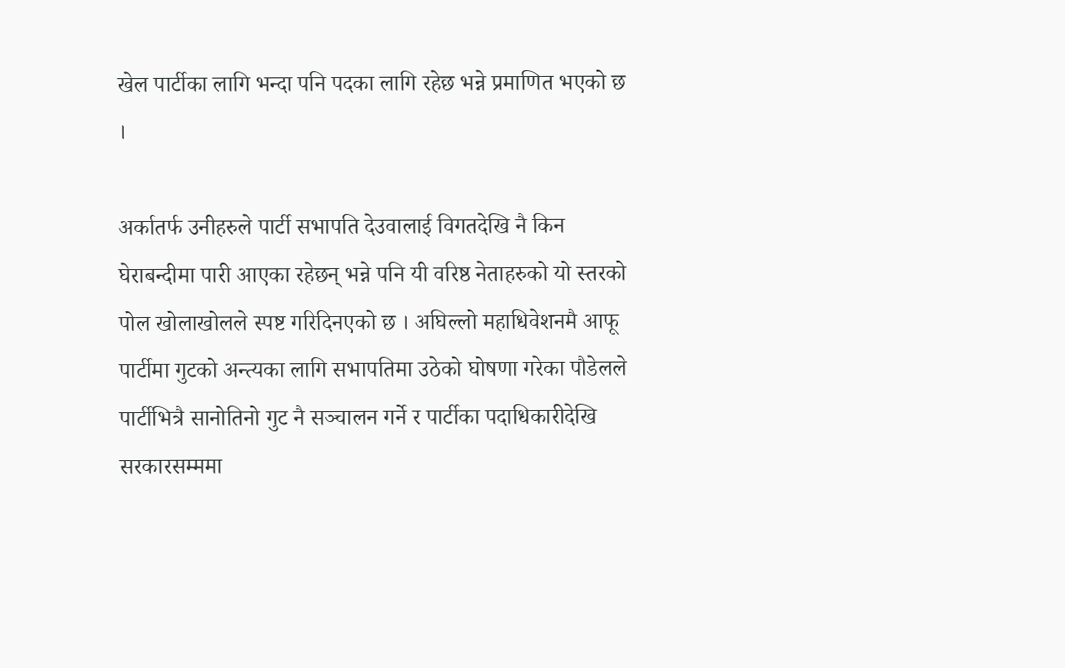खेल पार्टीका लागि भन्दा पनि पदका लागि रहेछ भन्ने प्रमाणित भएको छ ।

अर्कातर्फ उनीहरुले पार्टी सभापति देउवालाई विगतदेखि नै किन घेराबन्दीमा पारी आएका रहेछन् भन्ने पनि यी वरिष्ठ नेताहरुको यो स्तरको पोल खोलाखोलले स्पष्ट गरिदिनएको छ । अघिल्लो महाधिवेशनमै आफू पार्टीमा गुटको अन्त्यका लागि सभापतिमा उठेको घोषणा गरेका पौडेलले पार्टीभित्रै सानोतिनो गुट नै सञ्चालन गर्ने र पार्टीका पदाधिकारीदेखि सरकारसम्ममा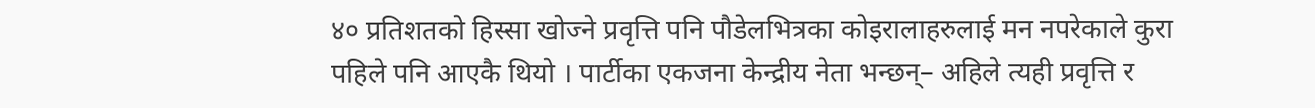४० प्रतिशतको हिस्सा खोज्ने प्रवृत्ति पनि पौडेलभित्रका कोइरालाहरुलाई मन नपरेकाले कुरा पहिले पनि आएकै थियो । पार्टीका एकजना केन्द्रीय नेता भन्छन्– अहिले त्यही प्रवृत्ति र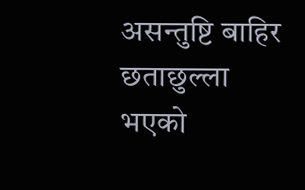असन्तुष्टि बाहिर छताछुल्ला भएको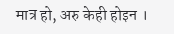मात्र हो, अरु केही होइन ।